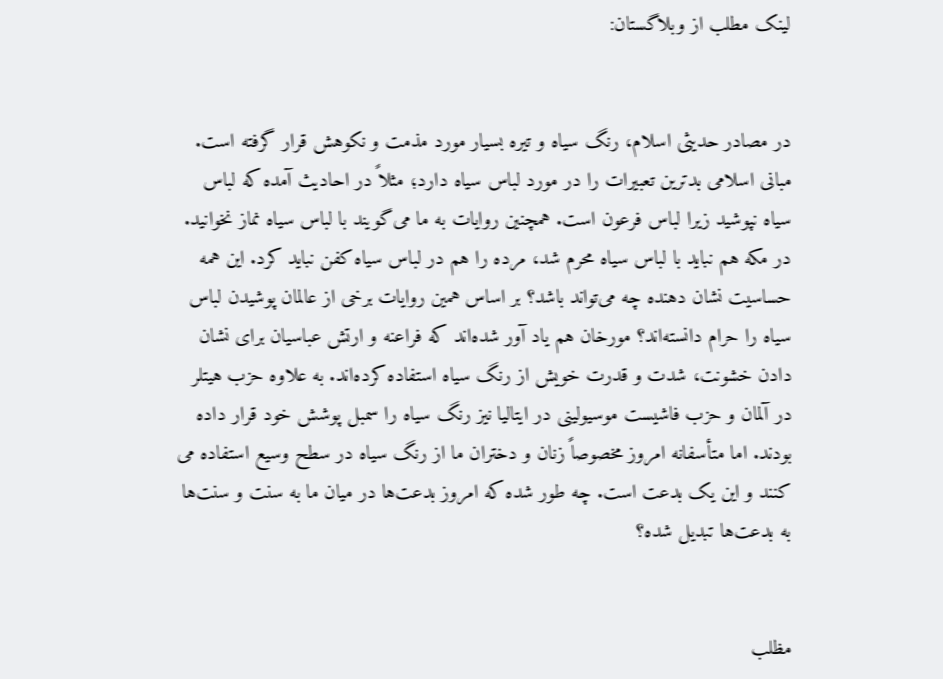لینک مطلب از وبلاگستان:


در مصادر حدیثی اسلام، رنگ سیاه و تیره بسیار مورد مذمت و نکوهش قرار گرفته است. مبانی اسلامی بدترین تعبیرات را در مورد لباس سیاه دارد؛ مثلاً در احادیث آمده که لباس سیاه نپوشید زیرا لباس فرعون است. همچنین روایات به ما می‌گویند با لباس سیاه نماز نخوانید. در مکه هم نباید با لباس سیاه محرم شد، مرده را هم در لباس سیاه کفن نباید کرد. این همه حساسیت نشان دهنده چه می‌تواند باشد؟ بر اساس همین روایات برخی از عالمان پوشیدن لباس سیاه را حرام دانسته‌اند؟ مورخان هم یاد آور شده‌اند که فراعنه و ارتش عباسیان برای نشان دادن خشونت، شدت و قدرت خویش از رنگ سیاه استفاده کرده‌اند. به علاوه حزب هیتلر در آلمان و حزب فاشیست موسیولینی در ایتالیا نیز رنگ سیاه را سمبل پوشش خود قرار داده بودند. اما متأسفانه امروز مخصوصاً زنان و دختران ما از رنگ سیاه در سطح وسیع استفاده می کنند و این یک بدعت است. چه طور شده که امروز بدعت‌ها در میان ما به سنت و سنت‌ها به بدعت‌ها تبدیل شده؟


مظلب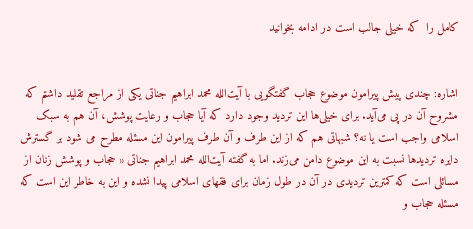کامل را  که خیلی جالب است در ادامه بخوانید


اشاره: چندی پیش پیرامون موضوع حجاب گفتگویی با آیت‌الله محمد ابراهیم جناتی یکی از مراجع تقلید داشتم که مشروح آن در پی می‌آید. برای خیلی‌ها این تردید وجود دارد که آیا حجاب و رعایت پوشش، آن هم به سبک اسلامی واجب است یا نه؟ شبهاتی هم که از این طرف و آن طرف پیرامون این مسئله مطرح می شود بر گسترش دایره تردیدها نسبت به این موضوع دامن می‌زند. اما به گفته آیت‌الله محمد ابراهیم جناتی « حجاب و پوشش زنان از مسائلی است که کمترین تردیدی در آن در طول زمان برای فقهای اسلامی پیدا نشده و این به خاطر این است که مسئله حجاب و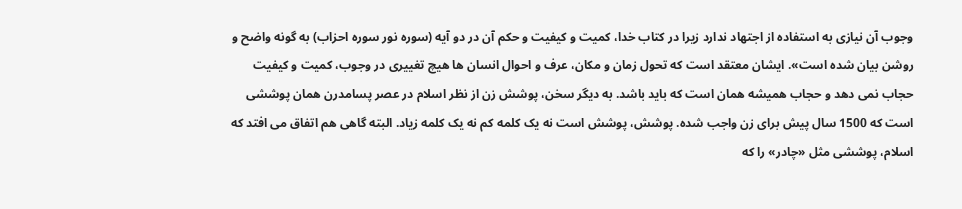وجوب آن نیازی به استفاده از اجتهاد ندارد زیرا در کتاب خدا، کمیت و کیفیت و حکم آن در دو آیه (سوره نور سوره احزاب) به گونه واضح و روشن بیان شده است». ایشان معتقد است که تحول زمان و مکان، عرف و احوال انسان ها هیچ تغییری در وجوب، کمیت و کیفیت حجاب نمی دهد و حجاب همیشه همان است که باید باشد. به دیگر سخن، پوشش زن از نظر اسلام در عصر پسامدرن همان پوششی است که 1500 سال پیش برای زن واجب شده. پوشش، پوشش است نه یک کلمه کم نه یک کلمه زیاد. البته گاهی هم اتفاق می افتد که اسلام، پوششی مثل «چادر» را که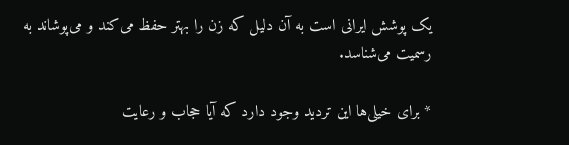یک پوشش ایرانی است به آن دلیل که زن را بهتر حفظ می‌کند و می‌پوشاند به رسمیت می‌شناسد.

* برای خیلی‌ها این تردید وجود دارد که آیا حجاب و رعایت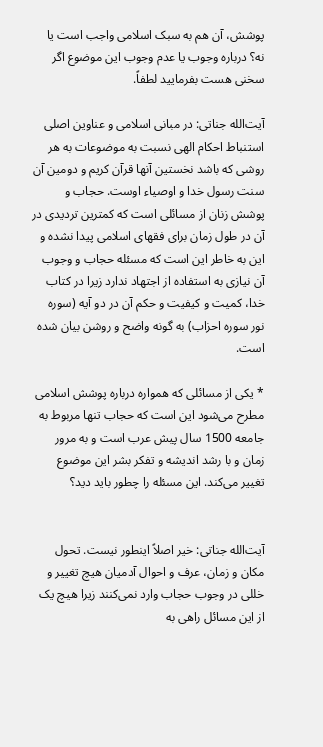پوشش، آن هم به سبک اسلامی واجب است یا نه؟ درباره وجوب یا عدم وجوب این موضوع اگر سخنی هست بفرمایید لطفاً.

آیت‌الله جناتی: در مبانی اسلامی و عناوین اصلی استنباط احکام الهی نسبت به موضوعات به هر روشی که باشد نخستین آنها قرآن کریم و دومین آن سنت رسول خدا و اوصیاء اوست. حجاب و پوشش زنان از مسائلی است که کمترین تردیدی در آن در طول زمان برای فقهای اسلامی پیدا نشده و این به خاطر این است که مسئله حجاب و وجوب آن نیازی به استفاده از اجتهاد ندارد زیرا در کتاب خدا، کمیت و کیفیت و حکم آن در دو آیه (سوره نور سوره احزاب) به گونه واضح و روشن بیان شده است.

* یکی از مسائلی که همواره درباره پوشش اسلامی مطرح می‌شود این است که حجاب تنها مربوط به جامعه 1500 سال پیش عرب است و به مرور زمان و با رشد اندیشه و تفکر بشر این موضوع تغییر می‌کند. این مسئله را چطور باید دید؟


آیت‌الله جناتی: خیر اصلاً اینطور نیست. تحول مکان و زمان، عرف و احوال آدمیان هیچ تغییر و خللی در وجوب حجاب وارد نمی‌کنند زیرا هیچ یک از این مسائل راهی به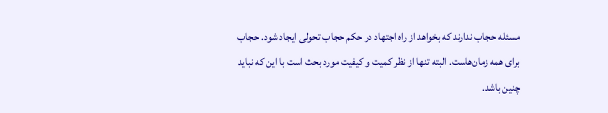مسئله حجاب ندارند که بخواهد از راه اجتهاد در حکم حجاب تحولی ایجاد شود. حجاب برای همه زمان‌هاست. البته تنها از نظر کمیت و کیفیت مورد بحث است با این که نباید چنین باشد.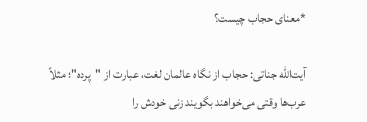*معنای حجاب چیست؟

آیت‌الله جناتی: حجاب از نگاه عالمان لغت، عبارت از "پرده"؛ مثلاً عرب‌ها وقتی می‌خواهند بگویند زنی خودش را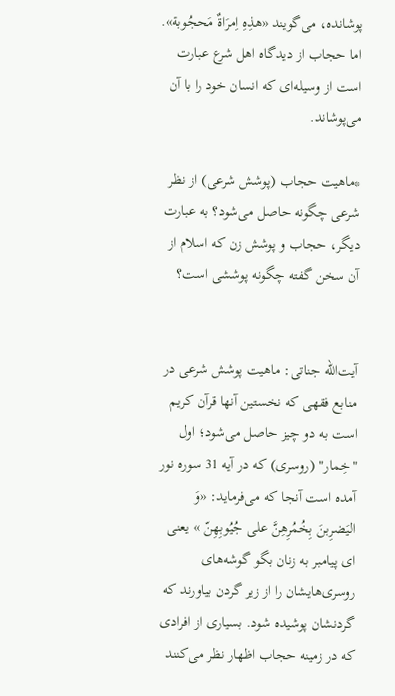پوشانده، می‌گویند «هذِهِ اِمرَاةٌ مَحجُوبة». اما حجاب از دیدگاه اهل شرع عبارت است از وسیله‌ای که انسان خود را با آن می‌پوشاند.

*ماهیت حجاب (پوشش شرعی) از نظر شرعی چگونه حاصل می‌شود؟ به عبارت دیگر، حجاب و پوشش زن که اسلام از آن سخن گفته چگونه پوششی است؟


آیت‌الله جناتی: ماهیت پوشش شرعی در منابع فقهی که نخستین آنها قرآن کریم است به دو چیز حاصل می‌شود؛ اول "خِمار" (روسری) که در آیه 31 سوره نور آمده است آنجا که می‌فرماید: «وَ الیَضرِبنَ بِخُمُرِهِنَّ علی جُیُوبِهِنّ » یعنی ای پیامبر به زنان بگو گوشه‌های روسری‌هایشان را از زیر گردن بیاورند که گردنشان پوشیده شود. بسیاری از افرادی که در زمینه حجاب اظهار نظر می‌کنند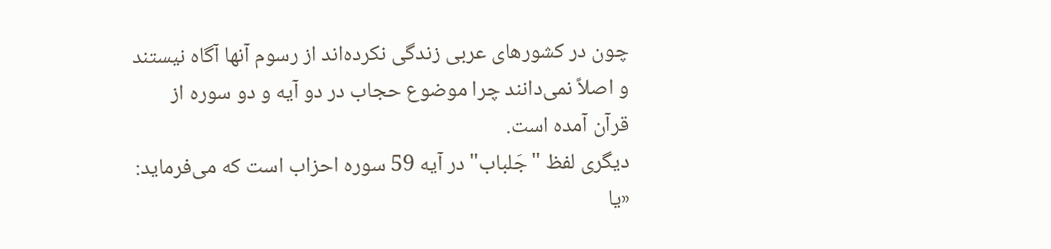چون در کشورهای عربی زندگی نکرده‌اند از رسوم آنها آگاه نیستند و اصلاً نمی‌دانند چرا موضوع حجاب در دو آیه و دو سوره از قرآن آمده است.
دیگری لفظ "جَلباب" در آیه 59 سوره احزاب است که می‌فرماید: «یا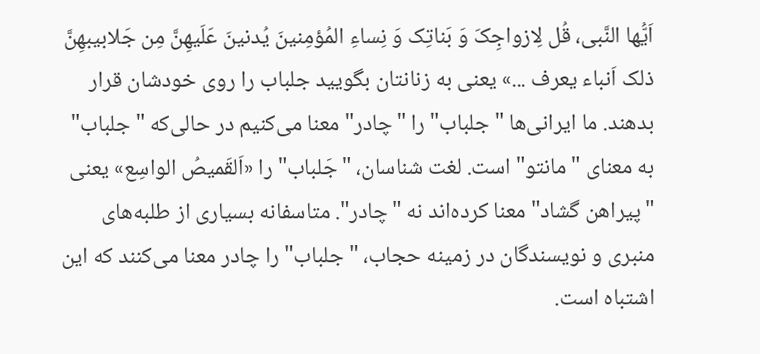اَیُّها النَّبی، قُل لِازواجِکَ وَ بَناتِک وَ نِساءِ المُؤمِنینَ یُدنینَ عَلَیهِنَّ مِن جَلابیبهِنَّ ذلک اَنباء یعرف ...» یعنی به زنانتان بگویید جلباب را روی خودشان قرار بدهند. ما ایرانی‌ها "جلباب" را "چادر" معنا می‌کنیم در حالی‌که "جلباب" به معنای "مانتو" است. لغت شناسان، "جَلباب" را «اَلقَمیصُ الواسِع» یعنی "پیراهن گشاد" معنا کرده‌اند نه "چادر". متاسفانه بسیاری از طلبه‌های منبری و نویسندگان در زمینه حجاب، "جلباب" را چادر معنا می‌کنند که این اشتباه است.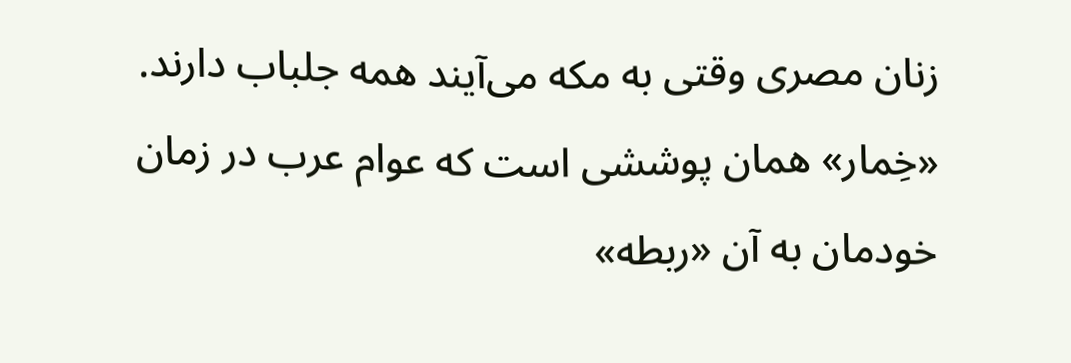زنان مصری وقتی به مکه می‌آیند همه جلباب دارند. «خِمار» همان پوششی است که عوام عرب در زمان خودمان به آن «ربطه»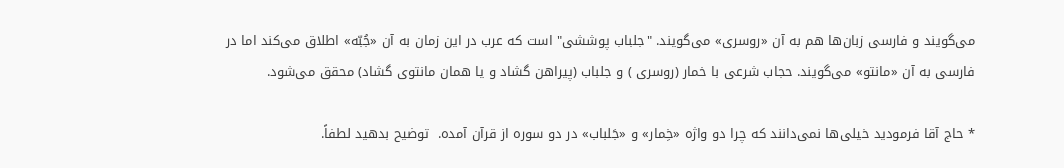می‌گویند و فارسی زبان‌‌ها هم به آن «روسری» می‌گویند. "جلباب پوششی" است که عرب در این زمان به آن «جُبّه» اطلاق می‌کند اما در فارسی به آن «مانتو» می‌گویند. حجاب شرعی با خمار (روسری ) و جلباب (پیراهن گشاد و یا همان مانتوی گشاد) محقق می‌شود.

* حاج آقا فرمودید خیلی‌ها نمی‌دانند که چرا دو واژه «خِمار» و «جَلباب» در دو سوره از قرآن آمده.  توضیح بدهید لطفاً.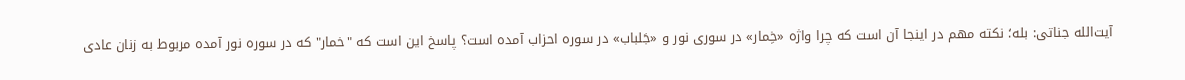آیت‌الله جناتی: بله؛ نکته مهم در اینجا آن است که چرا واژه «خِمار» در سوری نور و «جَلباب» در سوره احزاب آمده است؟ پاسخ این است که "خمار" که در سوره نور آمده مربوط به زنان عادی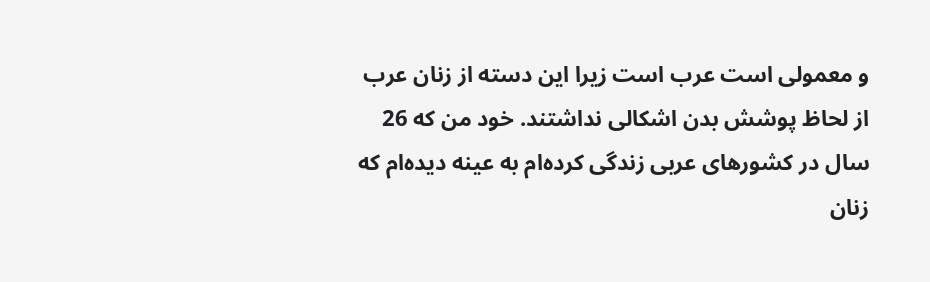و معمولی است عرب است زیرا این دسته از زنان عرب از لحاظ پوشش بدن اشکالی نداشتند. خود من که 26 سال در کشورهای عربی زندگی کرده‌ام به عینه دیده‌ام که زنان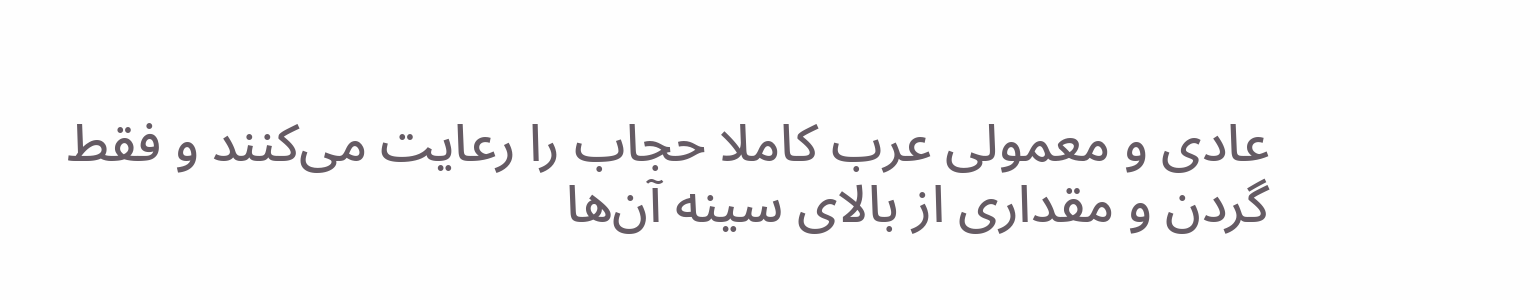عادی و معمولی عرب کاملا حجاب را رعایت می‌کنند و فقط گردن و مقداری از بالای سینه آن‌ها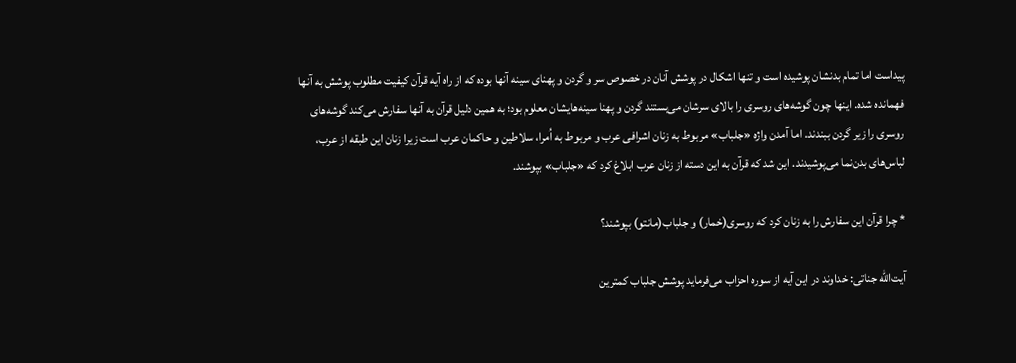پیداست اما تمام بدنشان پوشیده است و تنها اشکال در پوشش آنان در خصوص سر و گردن و پهنای سینه آنها بوده که از راه آیه قرآن کیفیت مطلوب پوشش به آنها فهمانده شده. اینها چون گوشه‌های روسری را بالای سرشان می‌بستند گردن و پهنا سینه‌هایشان معلوم بود؛ به همین دلیل قرآن به آنها سفارش می‌کند گوشه‌های روسری را زیر گردن ببندند. اما آمدن واژه «جلباب» مربوط به زنان اشرافی عرب و مربوط به اُمرا، سلاطین و حاکمان عرب است زیرا زنان این طبقه از عرب، لباس‌های بدن‌نما می‌پوشیدند. این شد که قرآن به این دسته از زنان عرب ابلاغ کرد که «جلباب» بپوشند.

* چرا قرآن این سفارش را به زنان کرد که روسری(خمار) و جلباب(مانتو) بپوشند؟

آیت‌الله جناتی: خداوند در این آیه از سوره احزاب می‌فرماید پوشش جلباب کمترین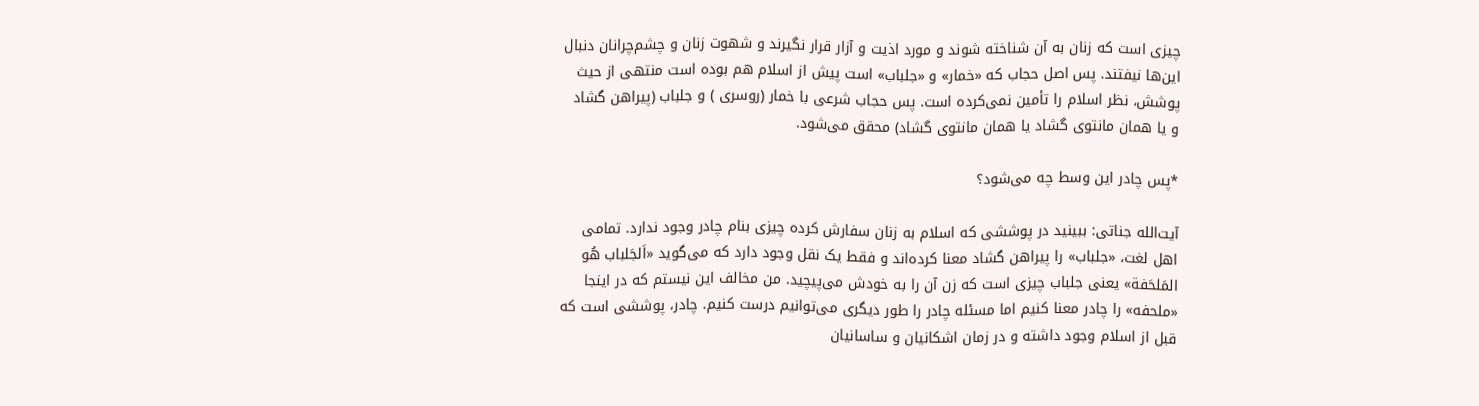چیزی است که زنان به آن شناخته شوند و مورد اذیت و آزار قرار نگیرند و شهوت زنان و چشم‌چرانان دنبال این‌ها نیفتند. پس اصل حجاب که «خمار» و «جلباب» است پیش از اسلام هم بوده است منتهی از حیث پوشش، نظر اسلام را تأمین نمی‌کرده است. پس حجاب شرعی با خمار (روسری ) و جلباب (پیراهن گشاد و یا همان مانتوی گشاد یا همان مانتوی گشاد) محقق می‌شود.

*پس چادر این وسط چه می‌شود؟

آیت‌الله جناتی: ببینید در پوششی که اسلام به زنان سفارش کرده چیزی بنام چادر وجود ندارد. تمامی اهل لغت، «جلباب» را پیراهن گشاد معنا کرده‌اند و فقط یک نقل وجود دارد که می‌گوید «اَلجَلباب هُو المَلحَفة» یعنی جلباب چیزی است که زن آن را به خودش می‌پیچید. من مخالف این نیستم که در اینجا «ملحفه» را چادر معنا کنیم اما مسئله چادر را طور دیگری می‌توانیم درست کنیم. چادر، پوششی است که قبل از اسلام وجود داشته و در زمان اشکانیان و ساسانیان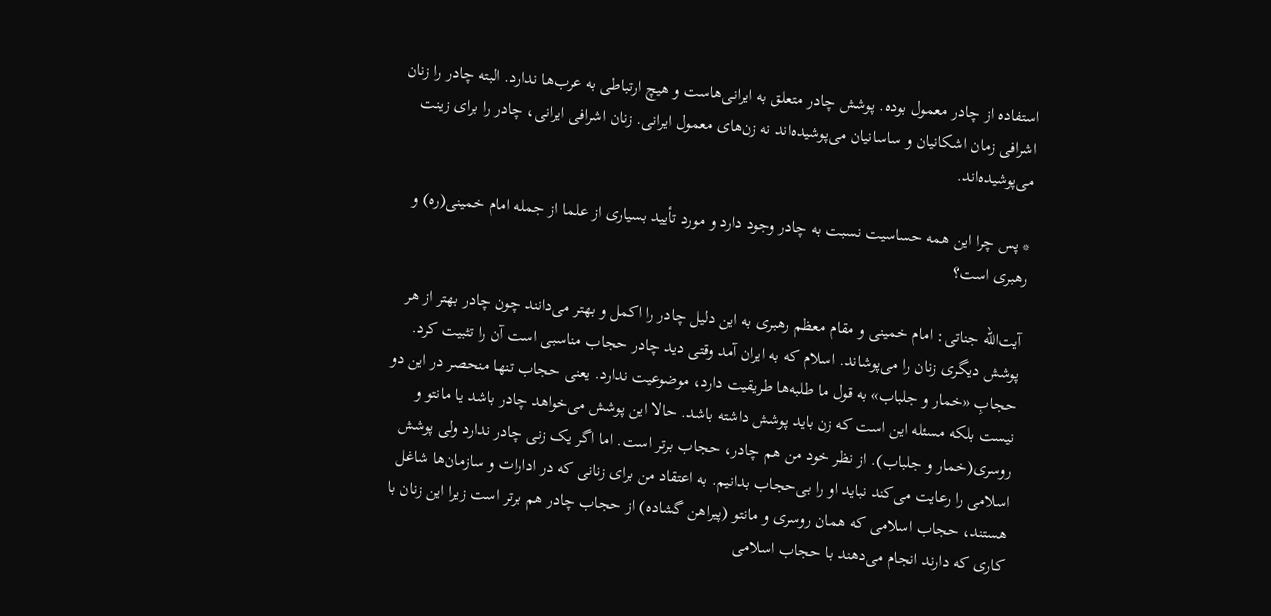استفاده از چادر معمول بوده. پوشش چادر متعلق به ایرانی‌هاست و هیچ ارتباطی به عرب‌ها ندارد. البته چادر را زنان اشرافی زمان اشکانیان و ساسانیان می‌پوشیده‌اند نه زن‌های معمول ایرانی. زنان اشرافی ایرانی، چادر را برای زینت می‌پوشیده‌اند.

* پس چرا این همه حساسیت نسبت به چادر وجود دارد و مورد تأیید بسیاری از علما از جمله امام خمینی(ره) و رهبری است؟

آیت‌الله جناتی: امام خمینی و مقام معظم رهبری به این دلیل چادر را اکمل و بهتر می‌دانند چون چادر بهتر از هر پوشش دیگری زنان را می‌پوشاند. اسلام که به ایران آمد وقتی دید چادر حجاب مناسبی است آن را تثبیت کرد. حجابِ «خمار و جلباب» به قول ما طلبه‌ها طریقیت دارد، موضوعیت ندارد. یعنی حجاب تنها منحصر در این دو نیست بلکه مسئله این است که زن باید پوشش داشته باشد. حالا این پوشش می‌خواهد چادر باشد یا مانتو و روسری(خمار و جلباب). از نظر خود من هم چادر، حجاب برتر است. اما اگر یک زنی چادر ندارد ولی پوشش اسلامی را رعایت می‌کند نباید او را بی‌حجاب بدانیم. به اعتقاد من برای زنانی که در ادارات و سازمان‌ها شاغل هستند، حجاب اسلامی که همان روسری و مانتو (پیراهن گشاده) از حجاب چادر هم برتر است زیرا این زنان با کاری که دارند انجام می‌دهند با حجاب اسلامی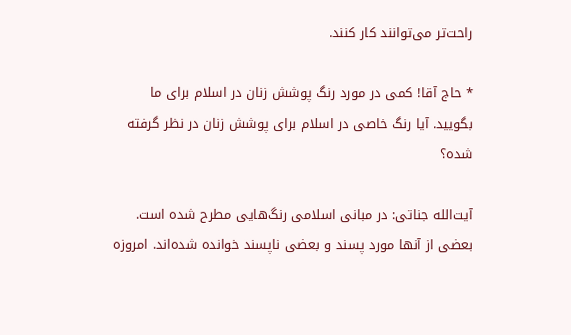راحت‌تر می‌توانند کار کنند.

* حاج آقا! کمی در مورد رنگ پوشش زنان در اسلام برای ما بگویید. آیا رنگ خاصی در اسلام برای پوشش زنان در نظر گرفته شده؟

آیت‌الله جناتی: در مبانی اسلامی رنگ‌هایی مطرح شده است. بعضی از آنها مورد پسند و بعضی ناپسند خوانده شده‌اند. امروزه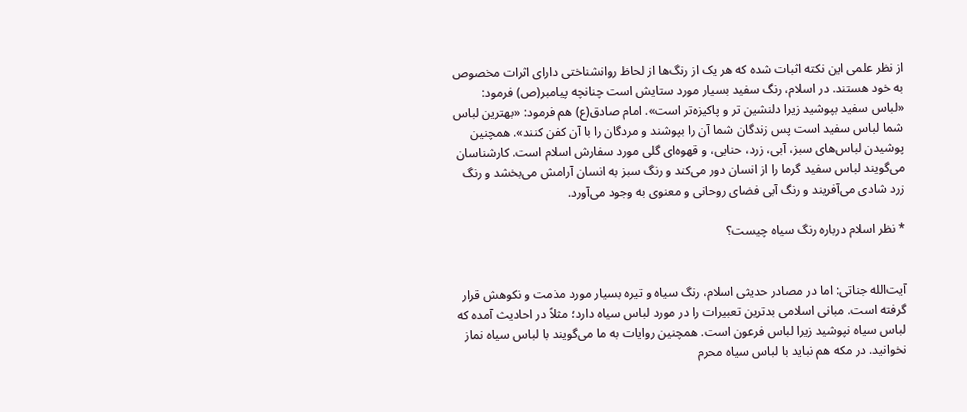از نظر علمی این نکته اثبات شده که هر یک از رنگ‌ها از لحاظ روانشناختی دارای اثرات مخصوص به خود هستند. در اسلام، رنگ سفید بسیار مورد ستایش است چنانچه پیامبر(ص) فرمود: «لباس سفید بپوشید زیرا دلنشین تر و پاکیزه‌تر است». امام صادق(ع) هم فرمود: «بهترین لباس شما لباس سفید است پس زندگان شما آن را بپوشند و مردگان را با آن کفن کنند». همچنین پوشیدن لباس‌های سبز، آبی، زرد، حنایی، و قهوه‌ای گلی مورد سفارش اسلام است. کارشناسان می‌گویند لباس سفید گرما را از انسان دور می‌کند و رنگ سبز به انسان آرامش می‌بخشد و رنگ زرد شادی می‌آفریند و رنگ آبی فضای روحانی و معنوی به وجود می‌آورد.

* نظر اسلام درباره رنگ سیاه چیست؟


آیت‌الله جناتی: اما در مصادر حدیثی اسلام، رنگ سیاه و تیره بسیار مورد مذمت و نکوهش قرار گرفته است. مبانی اسلامی بدترین تعبیرات را در مورد لباس سیاه دارد؛ مثلاً در احادیث آمده که لباس سیاه نپوشید زیرا لباس فرعون است. همچنین روایات به ما می‌گویند با لباس سیاه نماز نخوانید. در مکه هم نباید با لباس سیاه محرم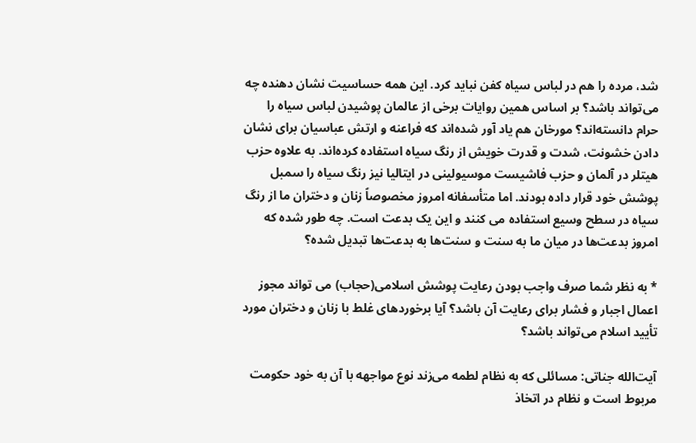شد، مرده را هم در لباس سیاه کفن نباید کرد. این همه حساسیت نشان دهنده چه می‌تواند باشد؟ بر اساس همین روایات برخی از عالمان پوشیدن لباس سیاه را حرام دانسته‌اند؟ مورخان هم یاد آور شده‌اند که فراعنه و ارتش عباسیان برای نشان دادن خشونت، شدت و قدرت خویش از رنگ سیاه استفاده کرده‌اند. به علاوه حزب هیتلر در آلمان و حزب فاشیست موسیولینی در ایتالیا نیز رنگ سیاه را سمبل پوشش خود قرار داده بودند. اما متأسفانه امروز مخصوصاً زنان و دختران ما از رنگ سیاه در سطح وسیع استفاده می کنند و این یک بدعت است. چه طور شده که امروز بدعت‌ها در میان ما به سنت و سنت‌ها به بدعت‌ها تبدیل شده؟

* به نظر شما صرف واجب بودن رعایت پوشش اسلامی(حجاب) می تواند مجوز اعمال اجبار و فشار برای رعایت آن باشد؟ آیا برخوردهای غلط با زنان و دختران مورد تأیید اسلام می‌تواند باشد؟

آیت‌الله جناتی: مسائلی که به نظام لطمه می‌زند نوع مواجهه با آن به خود حکومت مربوط است و نظام در اتخاذ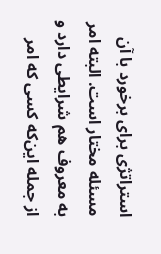استراتژی برای برخورد با آن مسئله مختار است. البته امر به معروف هم شرایطی دارد و از جمله این‌که کسی که امر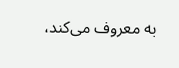به معروف می‌کند،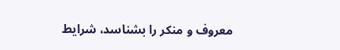معروف و منکر را بشناسد، شرایط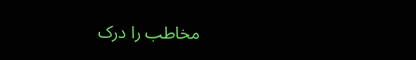مخاطب را درک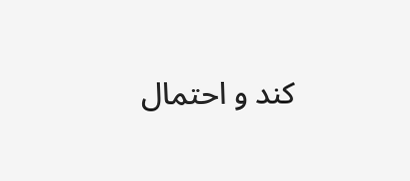کند و احتمال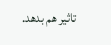تاثیر هم بدهد.